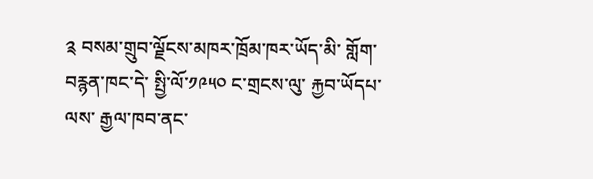༉ བསམ་གྲུབ་ལྗོངས་མཁར་ཁྲོམ་ཁར་ཡོད་མི་ གློག་བརྙན་ཁང་དེ་ སྤྱི་ལོ་༡༩༥༠ ང་གྲངས་ལུ་ རྐྱབ་ཡོདཔ་ལས་ རྒྱལ་ཁབ་ནང་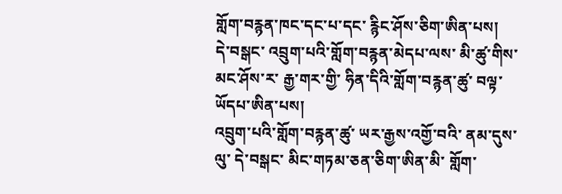གློག་བརྙན་ཁང་དང་པ་དང་ རྙིང་ཤོས་ཅིག་ཨིན་པས།
དེ་བསྒང་ འབྲུག་པའི་གློག་བརྙན་མེདཔ་ལས་ མི་ཚུ་གིས་ མང་ཤོས་ར་ རྒྱ་གར་གྱི་ ཧིན་དིའི་གློག་བརྙན་ཚུ་ བལྟ་ཡོདཔ་ཨིན་པས།
འབྲུག་པའི་གློག་བརྙན་ཚུ་ ཡར་རྒྱས་འགྱོ་བའི་ ནམ་དུས་ལུ་ དེ་བསྒང་ མིང་གཏམ་ཅན་ཅིག་ཨིན་མི་ གློག་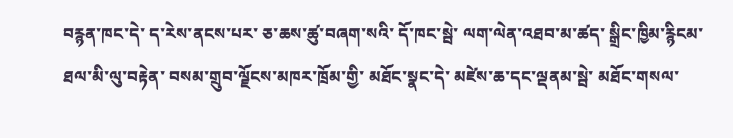བརྙན་ཁང་དེ་ ད་རེས་ནངས་པར་ ཅ་ཆས་ཚུ་བཞག་སའི་ དོ་ཁང་སྦེ་ ལག་ལེན་འཐབ་མ་ཚད་ སྒྲིང་ཁྱིམ་རྙིངམ་ ཐལ་མི་ལུ་བརྟེན་ བསམ་གྲུབ་ལྗོངས་མཁར་ཁྲོམ་གྱི་ མཐོང་སྣང་དེ་ མཛེས་ཆ་དང་ལྡནམ་སྦེ་ མཐོང་གསལ་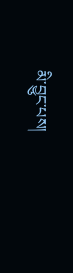མི་བྱུང་པས།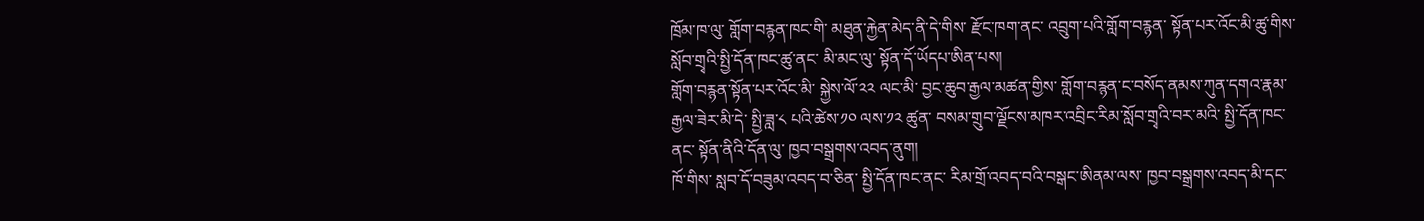ཁྲོམ་ཁ་ལུ་ གློག་བརྙན་ཁང་གི་ མཐུན་རྐྱེན་མེད་ནི་དེ་གིས་ རྫོང་ཁག་ནང་ འབྲུག་པའི་གློག་བརྙན་ སྟོན་པར་འོང་མི་ཚུ་གིས་ སློབ་གྲྭའི་སྤྱི་དོན་ཁང་ཚུ་ནང་ མི་མང་ལུ་ སྟོན་དོ་ཡོདཔ་ཨིན་པས།
གློག་བརྙན་སྟོན་པར་འོང་མི་ སྐྱེས་ལོ་༢༢ ལང་མི་ བྱང་ཆུབ་རྒྱལ་མཚན་གྱིས་ གློག་བརྙན་ང་བསོད་ནམས་ཀུན་དགའ་རྣམ་རྒྱལ་ཟེར་མི་དེ་ སྤྱི་ཟླ་༨ པའི་ཚེས་༡༠ ལས་༡༢ ཚུན་ བསམ་གྲུབ་ལྗོངས་མཁར་འབྲིང་རིམ་སློབ་གྲྭའི་བར་མའི་ སྤྱི་དོན་ཁང་ནང་ སྟོན་ནིའི་དོན་ལུ་ ཁྱབ་བསྒྲགས་འབད་ནུག།
ཁོ་གིས་ སླབ་དོ་བཟུམ་འབད་བ་ཅིན་ སྤྱི་དོན་ཁང་ནང་ རིམ་གྲོ་འབད་བའི་བསྒང་ཨིནམ་ལས་ ཁྱབ་བསྒྲགས་འབད་མི་དང་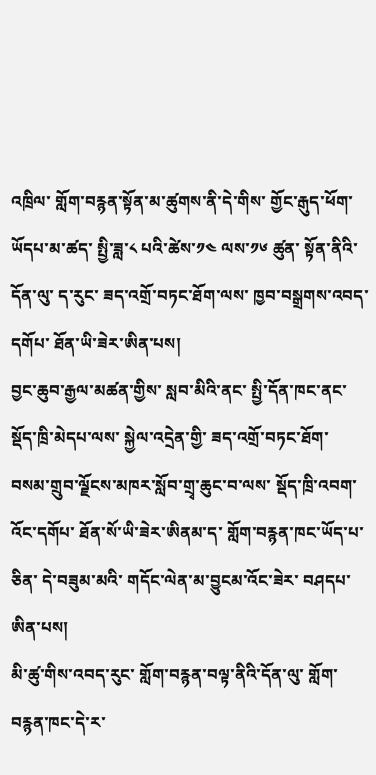འཁྲིལ་ གློག་བརྙན་སྟོན་མ་ཚུགས་ནི་དེ་གིས་ གྱོང་རྒུད་ཕོག་ཡོདཔ་མ་ཚད་ སྤྱི་ཟླ་༨ པའི་ཚེས་༡༤ ལས་༡༦ ཚུན་ སྟོན་ནིའི་དོན་ལུ་ ད་རུང་ ཟད་འགྲོ་བཏང་ཐོག་ལས་ ཁྱབ་བསྒྲགས་འབད་དགོཔ་ ཐོན་ཡི་ཟེར་ཨིན་པས།
བྱང་ཆུབ་རྒྱལ་མཚན་གྱིས་ སླབ་མིའི་ནང་ སྤྱི་དོན་ཁང་ནང་ སྡོད་ཁྲི་མེདཔ་ལས་ སྐྱེལ་འདྲེན་གྱི་ ཟད་འགྲོ་བཏང་ཐོག་ བསམ་གྲུབ་ལྗོངས་མཁར་སློབ་གྲྭ་ཆུང་བ་ལས་ སྡོད་ཁྲི་འབག་འོང་དགོཔ་ ཐོན་སོ་ཡི་ཟེར་ཨིནམ་ད་ གློག་བརྙན་ཁང་ཡོད་པ་ཅིན་ དེ་བཟུམ་མའི་ གདོང་ལེན་མ་བྱུངམ་འོང་ཟེར་ བཤདཔ་ཨིན་པས།
མི་ཚུ་གིས་འབད་རུང་ གློག་བརྙན་བལྟ་ནིའི་དོན་ལུ་ གློག་བརྙན་ཁང་དེ་ར་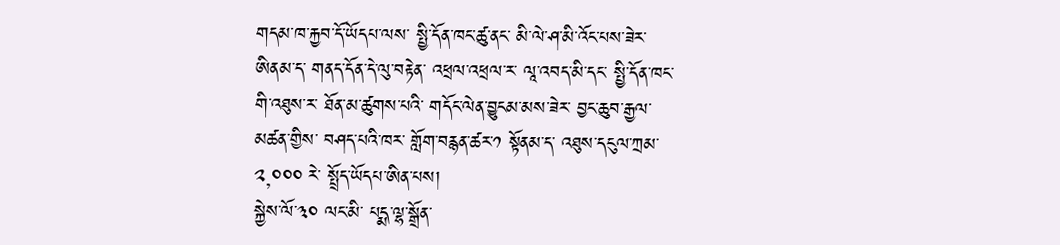གདམ་ཁ་རྐྱབ་དོ་ཡོདཔ་ལས་ སྤྱི་དོན་ཁང་ཚུ་ནང་ མི་ལེ་ཤ་མི་འོང་པས་ཟེར་ཨིནམ་ད་ གནད་དོན་དེ་ལུ་བརྟེན་ འཕྲལ་འཕྲལ་ར་ ལཱ་འབད་མི་དང་ སྤྱི་དོན་ཁང་གི་འཐུས་ར་ ཐོན་མ་ཚུགས་པའི་ གདོང་ལེན་བྱུངམ་མས་ཟེར་ བྱང་ཆུབ་རྒྱལ་མཚན་གྱིས་ བཤད་པའི་ཁར་ གློག་བརྙན་ཚར་༡ སྟོནམ་ད་ འཐུས་དངུལ་ཀྲམ་༢,༠༠༠ རེ་ སྤྲོད་ཡོདཔ་ཨིན་པས།
སྐྱེས་ལོ་༣༠ ལང་མི་ པདྨ་ལྷ་སྒྲོན་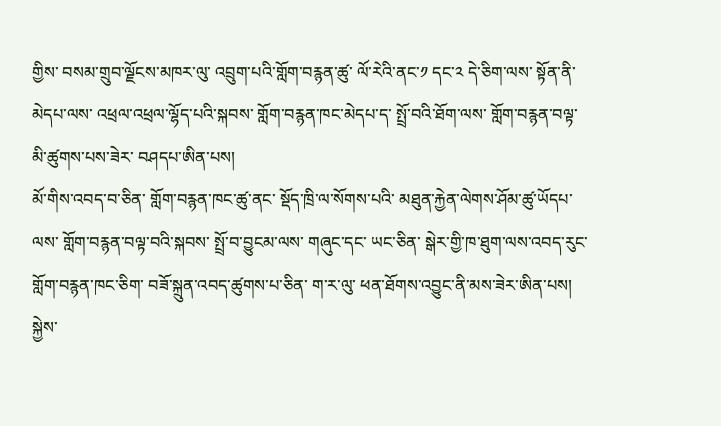གྱིས་ བསམ་གྲུབ་ལྗོངས་མཁར་ལུ་ འབྲུག་པའི་གློག་བརྙན་ཚུ་ ལོ་རེའི་ནང་༡ དང་༢ དེ་ཅིག་ལས་ སྟོན་ནི་མེདཔ་ལས་ འཕྲལ་འཕྲལ་ལྷོད་པའི་སྐབས་ གློག་བརྙན་ཁང་མེདཔ་ད་ སྤྲོ་བའི་ཐོག་ལས་ གློག་བརྙན་བལྟ་མི་ཚུགས་པས་ཟེར་ བཤདཔ་ཨིན་པས།
མོ་གིས་འབད་བ་ཅིན་ གློག་བརྙན་ཁང་ཚུ་ནང་ སྡོད་ཁྲི་ལ་སོགས་པའི་ མཐུན་རྐྱེན་ལེགས་ཤོམ་ཚུ་ཡོདཔ་ལས་ གློག་བརྙན་བལྟ་བའི་སྐབས་ སྤྲོ་བ་བྱུངམ་ལས་ གཞུང་དང་ ཡང་ཅིན་ སྒེར་གྱི་ཁ་ཐུག་ལས་འབད་རུང་ གློག་བརྙན་ཁང་ཅིག་ བཟོ་སྐྲུན་འབད་ཚུགས་པ་ཅིན་ ག་ར་ལུ་ ཕན་ཐོགས་འབྱུང་ནི་མས་ཟེར་ཨིན་པས།
སྐྱེས་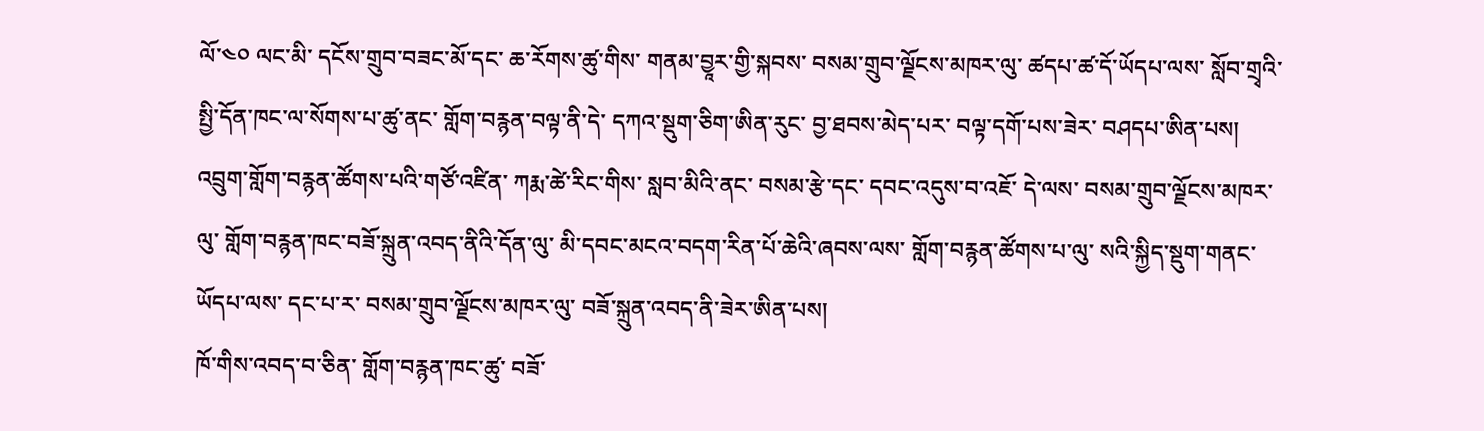ལོ་༤༠ ལང་མི་ དངོས་གྲུབ་བཟང་མོ་དང་ ཆ་རོགས་ཚུ་གིས་ གནམ་བྱཱར་གྱི་སྐབས་ བསམ་གྲུབ་ལྗོངས་མཁར་ལུ་ ཚདཔ་ཚ་དོ་ཡོདཔ་ལས་ སློབ་གྲྭའི་སྤྱི་དོན་ཁང་ལ་སོགས་པ་ཚུ་ནང་ གློག་བརྙན་བལྟ་ནི་དེ་ དཀའ་སྡུག་ཅིག་ཨིན་རུང་ བྱ་ཐབས་མེད་པར་ བལྟ་དགོ་པས་ཟེར་ བཤདཔ་ཨིན་པས།
འབྲུག་གློག་བརྙན་ཚོགས་པའི་གཙོ་འཛིན་ ཀརྨ་ཚེ་རིང་གིས་ སླབ་མིའི་ནང་ བསམ་རྩེ་དང་ དབང་འདུས་བ་འཇོ་ དེ་ལས་ བསམ་གྲུབ་ལྗོངས་མཁར་ལུ་ གློག་བརྙན་ཁང་བཟོ་སྐྲུན་འབད་ནིའི་དོན་ལུ་ མི་དབང་མངའ་བདག་རིན་པོ་ཆེའི་ཞབས་ལས་ གློག་བརྙན་ཚོགས་པ་ལུ་ སའི་སྐྱིད་སྡུག་གནང་ཡོདཔ་ལས་ དང་པ་ར་ བསམ་གྲུབ་ལྗོངས་མཁར་ལུ་ བཟོ་སྐྲུན་འབད་ནི་ཟེར་ཨིན་པས།
ཁོ་གིས་འབད་བ་ཅིན་ གློག་བརྙན་ཁང་ཚུ་ བཟོ་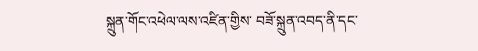སྐྲུན་གོང་འཕེལ་ལས་འཛིན་གྱིས་ བཟོ་སྐྲུན་འབད་ནི་དང་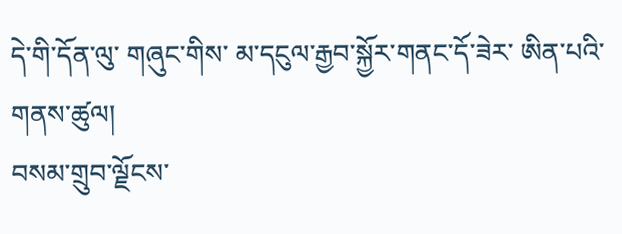དེ་གི་དོན་ལུ་ གཞུང་གིས་ མ་དངུལ་རྒྱབ་སྐྱོར་གནང་དོ་ཟེར་ ཨིན་པའི་གནས་ཚུལ།
བསམ་གྲུབ་ལྗོངས་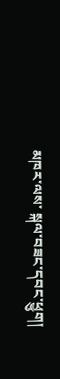མཁར་ལས་ སྐལ་བཟང་དབང་ཕྱུག།